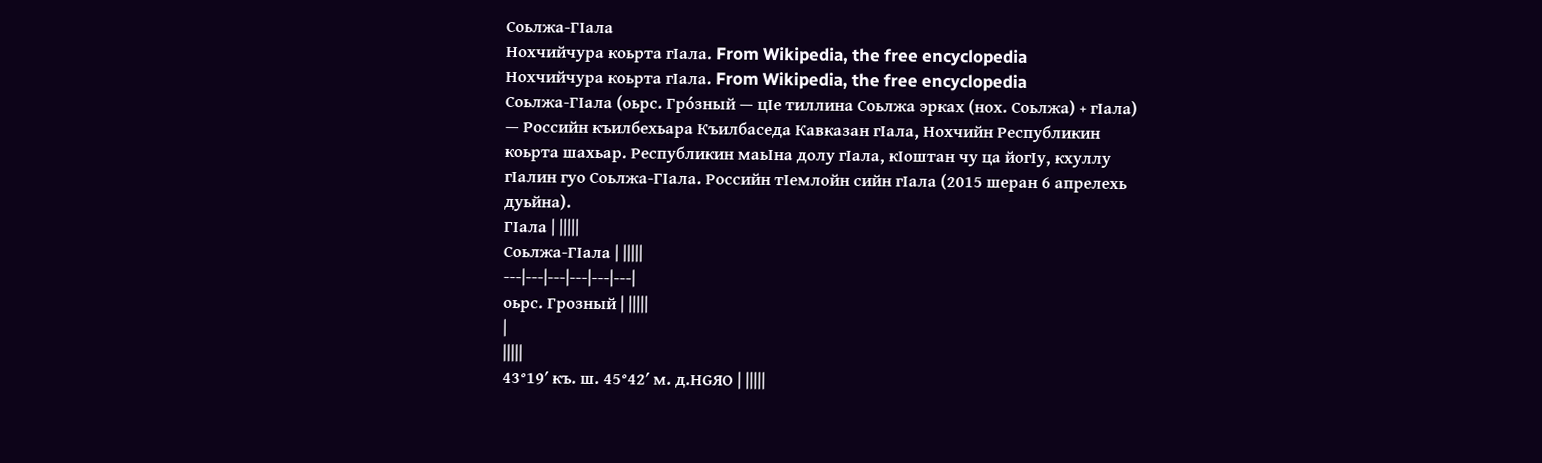Соьлжа-ГӀала
Нохчийчура коьрта гӀала. From Wikipedia, the free encyclopedia
Нохчийчура коьрта гӀала. From Wikipedia, the free encyclopedia
Соьлжа-ГӀала (оьрс. Гро́зный — цӀе тиллина Соьлжа эрках (нох. Соьлжа) + гӀала) — Российн къилбехьара Къилбаседа Кавказан гӀала, Нохчийн Республикин коьрта шахьар. Республикин маьӀна долу гӀала, кӀоштан чу ца йогӀу, кхуллу гӀалин гуо Соьлжа-ГӀала. Российн тӀемлойн сийн гӀала (2015 шеран 6 апрелехь дуьйна).
ГӀала | |||||
Соьлжа-ГӀала | |||||
---|---|---|---|---|---|
оьрс. Грозный | |||||
|
|||||
43°19′ къ. ш. 45°42′ м. д.HGЯO | |||||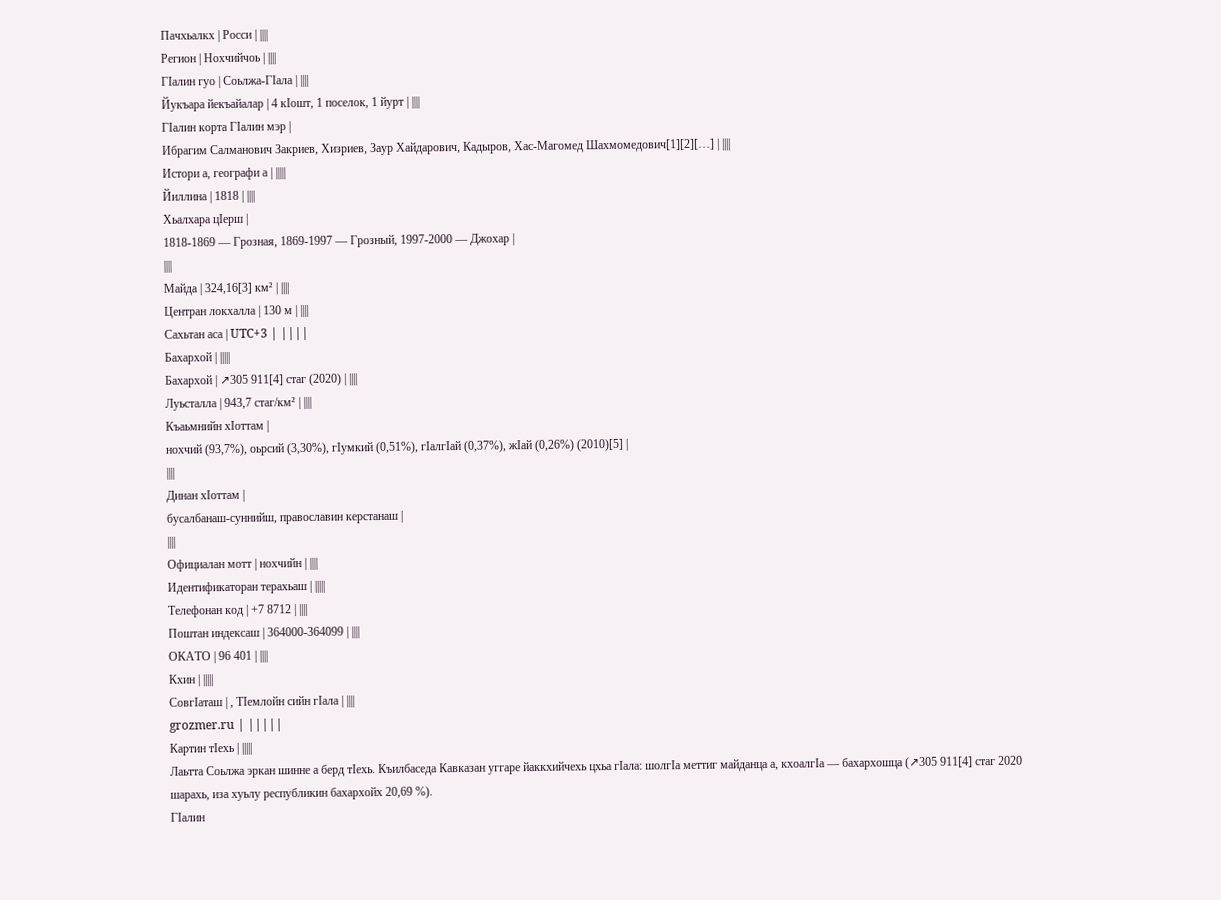Пачхьалкх | Росси | ||||
Регион | Нохчийчоь | ||||
ГӀалин гуо | Соьлжа-ГӀала | ||||
Йукъара йекъайалар | 4 кӀошт, 1 поселок, 1 йурт | ||||
ГӀалин корта ГӀалин мэр |
Ибрагим Салманович Закриев, Хизриев, Заур Хайдарович, Кадыров, Хас-Магомед Шахмомедович[1][2][…] | ||||
Истори а, географи а | |||||
Йиллина | 1818 | ||||
Хьалхара цӀерш |
1818-1869 — Грозная, 1869-1997 — Грозный, 1997-2000 — Джохар |
||||
Майда | 324,16[3] км² | ||||
Центран локхалла | 130 м | ||||
Сахьтан аса | UTC+3 | ||||
Бахархой | |||||
Бахархой | ↗305 911[4] стаг (2020) | ||||
Луьсталла | 943,7 стаг/км² | ||||
Къаьмнийн хӀоттам |
нохчий (93,7%), оьрсий (3,30%), гӀумкий (0,51%), гӀалгӀай (0,37%), жӀай (0,26%) (2010)[5] |
||||
Динан хӀоттам |
бусалбанаш-суннийш, православин керстанаш |
||||
Официалан мотт | нохчийн | ||||
Идентификаторан терахьаш | |||||
Телефонан код | +7 8712 | ||||
Поштан индексаш | 364000-364099 | ||||
ОКАТО | 96 401 | ||||
Кхин | |||||
СовгӀаташ | , ТӀемлойн сийн гӀала | ||||
grozmer.ru | |||||
Картин тӀехь | |||||
Лаьтта Соьлжа эркан шинне а берд тӀехь. Къилбаседа Кавказан уггаре йаккхийчехь цхьа гӀала: шолгӀа меттиг майданца а, кхоалгӀа — бахархошца (↗305 911[4] стаг 2020 шарахь, иза хуьлу республикин бахархойх 20,69 %).
ГӀалин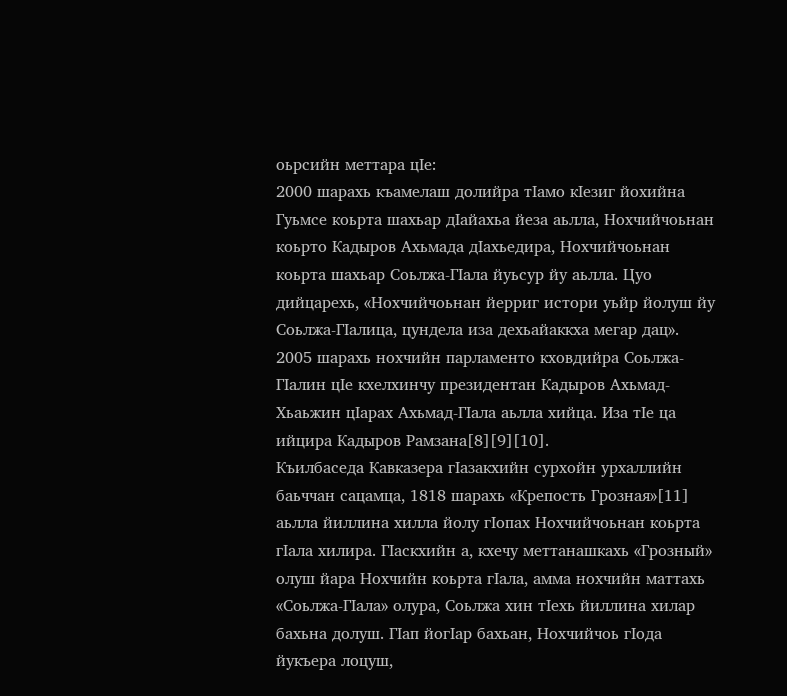оьрсийн меттара цӀе:
2000 шарахь къамелаш долийра тӀамо кӀезиг йохийна Гуьмсе коьрта шахьар дӀайахьа йеза аьлла, Нохчийчоьнан коьрто Кадыров Ахьмада дӀахьедира, Нохчийчоьнан коьрта шахьар Соьлжа-ГӀала йуьсур йу аьлла. Цуо дийцарехь, «Нохчийчоьнан йерриг истори уьйр йолуш йу Соьлжа-ГӀалица, цундела иза дехьайаккха мегар дац». 2005 шарахь нохчийн парламенто кховдийра Соьлжа-ГӀалин цӀе кхелхинчу президентан Кадыров Ахьмад-Хьаьжин цӀарах Ахьмад-ГӀала аьлла хийца. Иза тӀе ца ийцира Кадыров Рамзана[8][9][10].
Къилбаседа Кавказера гӀазакхийн сурхойн урхаллийн баьччан сацамца, 1818 шарахь «Крепость Грозная»[11] аьлла йиллина хилла йолу гӀопах Нохчийчоьнан коьрта гӀала хилира. ГӀаскхийн а, кхечу меттанашкахь «Грозный» олуш йара Нохчийн коьрта гӀала, амма нохчийн маттахь «Соьлжа-ГӀала» олура, Соьлжа хин тӀехь йиллина хилар бахьна долуш. ГӀап йогӀар бахьан, Нохчийчоь гӀода йукъера лоцуш,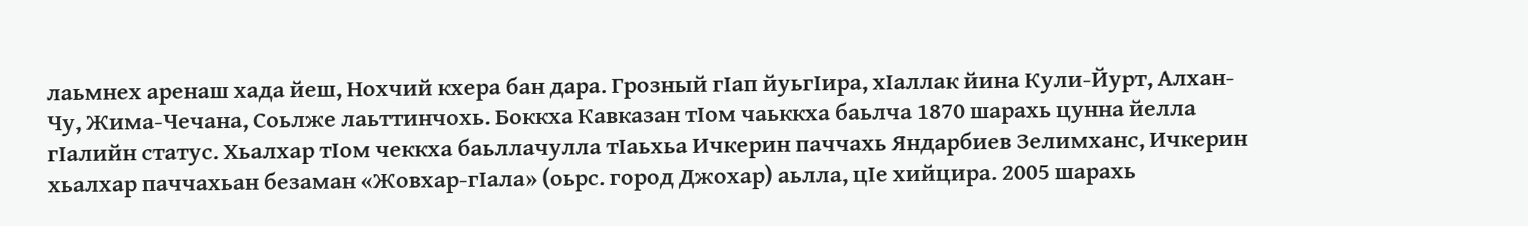лаьмнех аренаш хада йеш, Нохчий кхера бан дара. Грозный гӀап йуьгӀира, хӀаллак йина Кули-Йурт, Алхан-Чу, Жима-Чечана, Соьлже лаьттинчохь. Боккха Кавказан тӀом чаьккха баьлча 1870 шарахь цунна йелла гӀалийн статус. Хьалхар тӀом чеккха баьллачулла тӀаьхьа Ичкерин паччахь Яндарбиев Зелимханс, Ичкерин хьалхар паччахьан безаман «Жовхар-гӀала» (оьрс. город Джохар) аьлла, цӀе хийцира. 2005 шарахь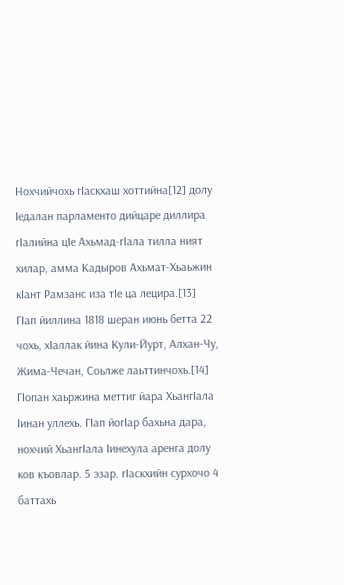Нохчийчохь гӀаскхаш хоттийна[12] долу Ӏедалан парламенто дийцаре диллира гӀалийна цӀе Ахьмад-гӀaла тилла ният хилар, амма Кадыров Ахьмат-Хьаьжин кӀант Рамзанс иза тӀе ца лецира.[13]
ГӀап йиллина 1818 шеран июнь бетта 22 чохь, хӀаллак йина Кули-Йурт, Алхан-Чу, Жима-Чечан, Соьлже лаьттинчохь.[14] ГӀопан хаьржина меттиг йара ХьангӀала Ӏинан уллехь. ГӀап йогӀар бахьна дара, нохчий ХьангӀала Ӏинехула аренга долу ков къовлар. 5 эзар. гӀаскхийн сурхочо 4 баттахь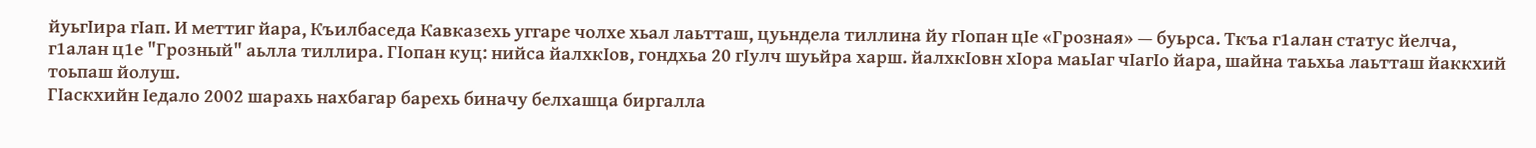йуьгӀира гӀап. И меттиг йара, Къилбаседа Кавказехь уггаре чолхе хьал лаьтташ, цуьндела тиллина йу гӀопан цӀе «Грозная» — буьрса. Ткъа г1алан статус йелча, г1алан ц1е "Грозный" аьлла тиллира. ГӀопан куц: нийса йалхкӀов, гондхьа 20 гӀулч шуьйра харш. йалхкӀовн хӀора маьӀаг чӀагӀо йара, шайна таьхьа лаьтташ йаккхий тоьпаш йолуш.
ГӀаскхийн Ӏедало 2002 шарахь нахбагар барехь биначу белхашца биргалла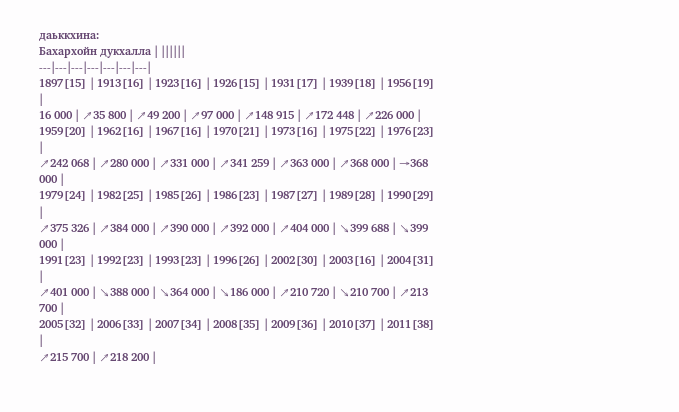даьккхина:
Бахархойн дукхалла | ||||||
---|---|---|---|---|---|---|
1897[15] | 1913[16] | 1923[16] | 1926[15] | 1931[17] | 1939[18] | 1956[19] |
16 000 | ↗35 800 | ↗49 200 | ↗97 000 | ↗148 915 | ↗172 448 | ↗226 000 |
1959[20] | 1962[16] | 1967[16] | 1970[21] | 1973[16] | 1975[22] | 1976[23] |
↗242 068 | ↗280 000 | ↗331 000 | ↗341 259 | ↗363 000 | ↗368 000 | →368 000 |
1979[24] | 1982[25] | 1985[26] | 1986[23] | 1987[27] | 1989[28] | 1990[29] |
↗375 326 | ↗384 000 | ↗390 000 | ↗392 000 | ↗404 000 | ↘399 688 | ↘399 000 |
1991[23] | 1992[23] | 1993[23] | 1996[26] | 2002[30] | 2003[16] | 2004[31] |
↗401 000 | ↘388 000 | ↘364 000 | ↘186 000 | ↗210 720 | ↘210 700 | ↗213 700 |
2005[32] | 2006[33] | 2007[34] | 2008[35] | 2009[36] | 2010[37] | 2011[38] |
↗215 700 | ↗218 200 |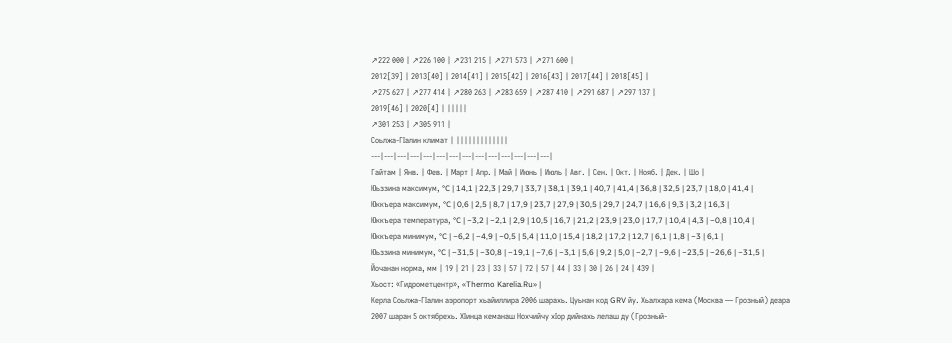↗222 000 | ↗226 100 | ↗231 215 | ↗271 573 | ↗271 600 |
2012[39] | 2013[40] | 2014[41] | 2015[42] | 2016[43] | 2017[44] | 2018[45] |
↗275 627 | ↗277 414 | ↗280 263 | ↗283 659 | ↗287 410 | ↗291 687 | ↗297 137 |
2019[46] | 2020[4] | |||||
↗301 253 | ↗305 911 |
Соьлжа-ГӀалин климат | |||||||||||||
---|---|---|---|---|---|---|---|---|---|---|---|---|---|
Гайтам | Янв. | Фев. | Март | Апр. | Май | Июнь | Июль | Авг. | Сен. | Окт. | Нояб. | Дек. | Шо |
Юьззина максимум, °C | 14,1 | 22,3 | 29,7 | 33,7 | 38,1 | 39,1 | 40,7 | 41,4 | 36,8 | 32,5 | 23,7 | 18,0 | 41,4 |
Юккъера максимум, °C | 0,6 | 2,5 | 8,7 | 17,9 | 23,7 | 27,9 | 30,5 | 29,7 | 24,7 | 16,6 | 9,3 | 3,2 | 16,3 |
Юккъера температура, °C | −3,2 | −2,1 | 2,9 | 10,5 | 16,7 | 21,2 | 23,9 | 23,0 | 17,7 | 10,4 | 4,3 | −0,8 | 10,4 |
Юккъера минимум, °C | −6,2 | −4,9 | −0,5 | 5,4 | 11,0 | 15,4 | 18,2 | 17,2 | 12,7 | 6,1 | 1,8 | −3 | 6,1 |
Юьззина минимум, °C | −31,5 | −30,8 | −19,1 | −7,6 | −3,1 | 5,6 | 9,2 | 5,0 | −2,7 | −9,6 | −23,5 | −26,6 | −31,5 |
Йочанан норма, мм | 19 | 21 | 23 | 33 | 57 | 72 | 57 | 44 | 33 | 30 | 26 | 24 | 439 |
Хьост: «Гидрометцентр», «Thermo Karelia.Ru» |
Керла Соьлжа-ГӀалин аэропорт хьайиллира 2006 шарахь. Цуьнан код GRV йу. Хьалхара кема (Москва — Грозный) деара 2007 шаран 5 октябрехь. ХӀинца кеманаш Нохчийчу хӀор дийнахь лелаш ду (Грозный-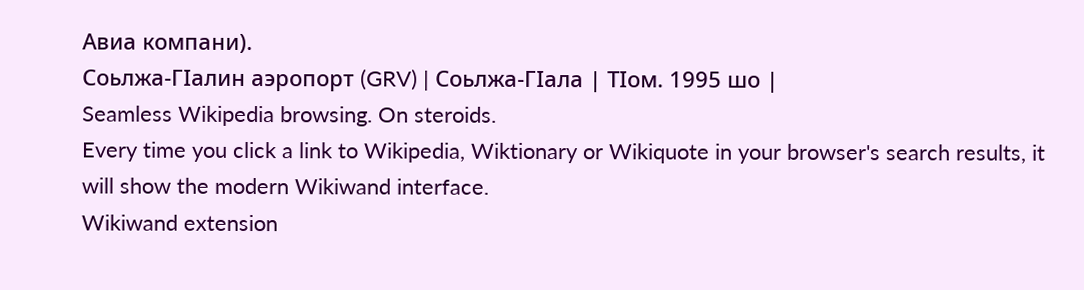Авиа компани).
Соьлжа-ГӀалин аэропорт (GRV) | Соьлжа-ГӀала | ТӀом. 1995 шо |
Seamless Wikipedia browsing. On steroids.
Every time you click a link to Wikipedia, Wiktionary or Wikiquote in your browser's search results, it will show the modern Wikiwand interface.
Wikiwand extension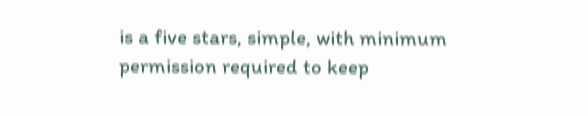is a five stars, simple, with minimum permission required to keep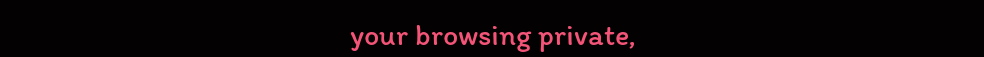your browsing private,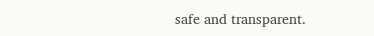safe and transparent.